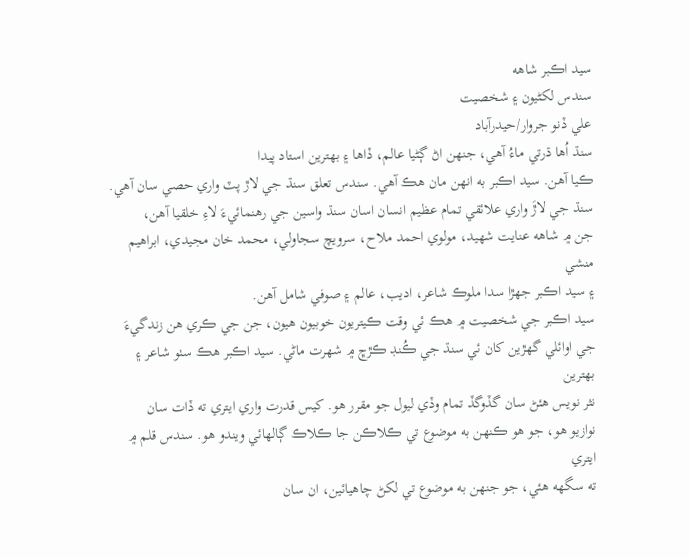سيد اڪبر شاهه
سندس لکڻيون ۽ شخصيت
علي ڏنو جروار/حيدرآباد
سنڌ اُها ڌرتي ماءُ آهي، جنهن اڻ ڳڻيا عالم، ڏاها ۽ بهترين استاد پيدا
ڪيا آهن. سيد اڪبر به انهن مان هڪ آهي. سندس تعلق سنڌ جي لاڙ پٽ واري حصي سان آهي.
سنڌ جي لاڙَ واري علائقي تمام عظيم انسان اسان سنڌ واسين جي رهنمائيءَ لاءِ خلقيا آهن،
جن ۾ شاهه عنايت شهيد، مولوي احمد ملاح، سرويچ سجاولي، محمد خان مجيدي، ابراهيم منشي
۽ سيد اڪبر جهڙا سدا ملوڪ شاعر، اديب، عالم ۽ صوفي شامل آهن.
سيد اڪبر جي شخصيت ۾ هڪ ئي وقت ڪيتريون خوبيون هيون، جن جي ڪري هن زندگيءَ
جي اوائلي گهڙين کان ئي سنڌ جي ڪُنڊ ڪڙڇ ۾ شهرت ماڻي. سيد اڪبر هڪ سٺو شاعر ۽ بهترين
نثر نويس هئڻ سان گڏوگڏ تمام وڏي ليول جو مقرر هو. کيس قدرت واري ايتري ته ڏات سان
نوازيو هو، جو هو ڪنهن به موضوع تي ڪلاڪن جا ڪلاڪ ڳالهائي ويندو هو. سندس قلم ۾ ايتري
ته سگهه هئي، جو جنهن به موضوع تي لکڻ چاهيائين، ان سان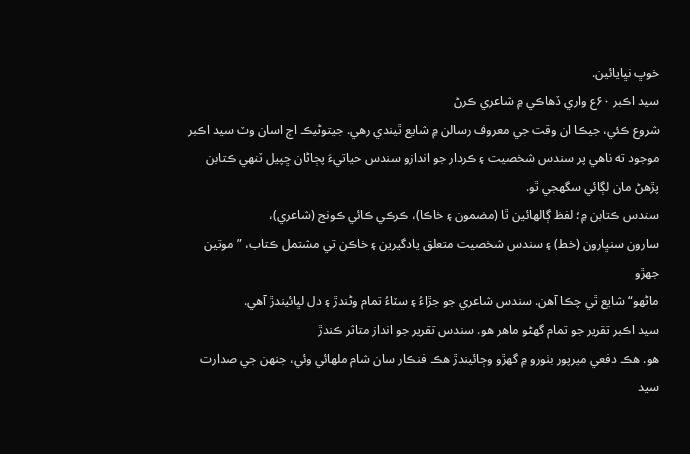خوڀ نڀايائين.
سيد اڪبر ۶۰ع واري ڏهاڪي ۾ شاعري ڪرڻ
شروع ڪئي، جيڪا ان وقت جي معروف رسالن ۾ شايع ٿيندي رهي. جيتوڻيڪ اڄ اسان وٽ سيد اڪبر
موجود ته ناهي پر سندس شخصيت ۽ ڪردار جو اندازو سندس حياتيءَ پڄاڻان ڇپيل ٽنهي ڪتابن
پڙهڻ مان لڳائي سگهجي ٿو.
سندس ڪتابن ۾؛ لفظ ڳالهائين ٿا (مضمون ۽ خاڪا)، ڪرڪي ڪائي ڪونج (شاعري)،
سارون سنڀارون (خط) ۽ سندس شخصيت متعلق يادگيرين ۽ خاڪن تي مشتمل ڪتاب، ”موتين جهڙو
ماڻهو“ شايع ٿي چڪا آهن. سندس شاعري جو جڙاءُ ۽ سٽاءُ تمام وڻندڙ ۽ دل لڀائيندڙ آهي.
سيد اڪبر تقرير جو تمام گهڻو ماهر هو. سندس تقرير جو انداز متاثر ڪندڙ
هو. هڪ دفعي ميرپور بٺورو ۾ گهڙو وڄائيندڙ هڪ فنڪار سان شام ملهائي وئي، جنهن جي صدارت
سيد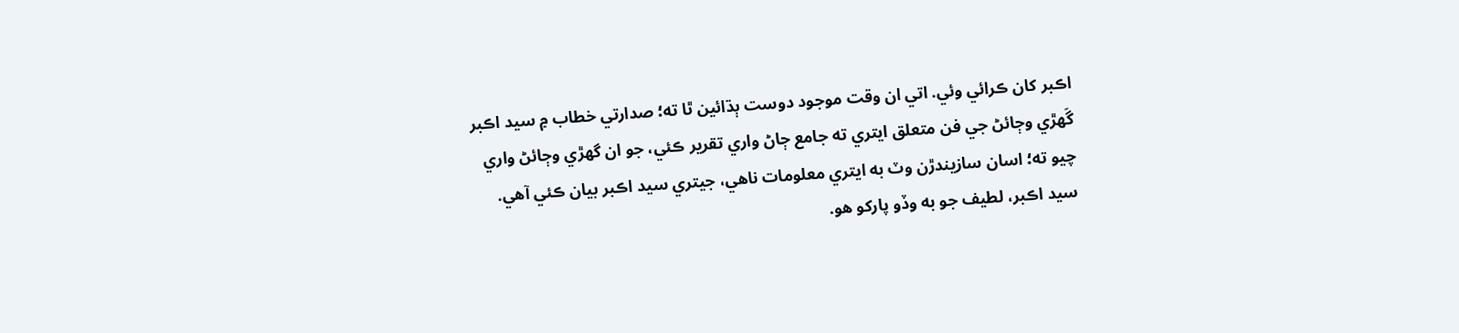اڪبر کان ڪرائي وئي. اتي ان وقت موجود دوست ٻڌائين ٿا ته؛ صدارتي خطاب ۾ سيد اڪبر
گَهڙي وڄائڻ جي فن متعلق ايتري ته جامع ڄاڻ واري تقرير ڪئي، جو ان گهڙي وڄائڻ واري
چيو ته؛ اسان سازيندڙن وٽ به ايتري معلومات ناهي، جيتري سيد اڪبر بيان ڪئي آهي.
سيد اڪبر، لطيف جو به وڏو پارکو هو.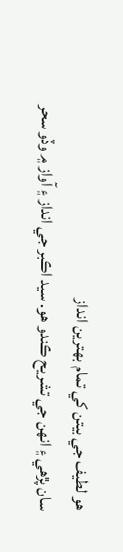هو لطيف جي بيتن کي تمام بهترين انداز
سان پڙهي ۽ انهن جي تشريح ڪندو هو. سيد اڪبر جي انداز ۽ آواز ۾ وڏو سحر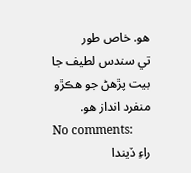هو. خاص طور
تي سندس لطيف جا بيت پڙهڻ جو هڪڙو منفرد انداز هو.
No comments:
راءِ ڏيندا